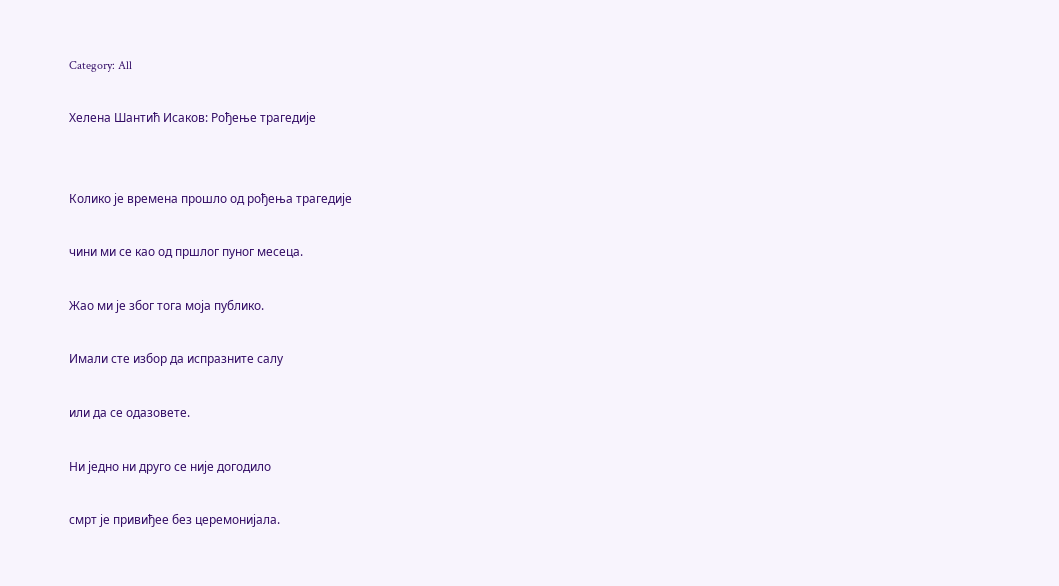Category: All

Хелена Шантић Исаков: Рођење трагедије


Колико је времена прошло од рођења трагедије

чини ми се као од пршлог пуног месеца.

Жао ми је због тога моја публико.

Имали сте избор да испразните салу

или да се одазовете.

Ни једно ни друго се није догодило

смрт је привиђее без церемонијала.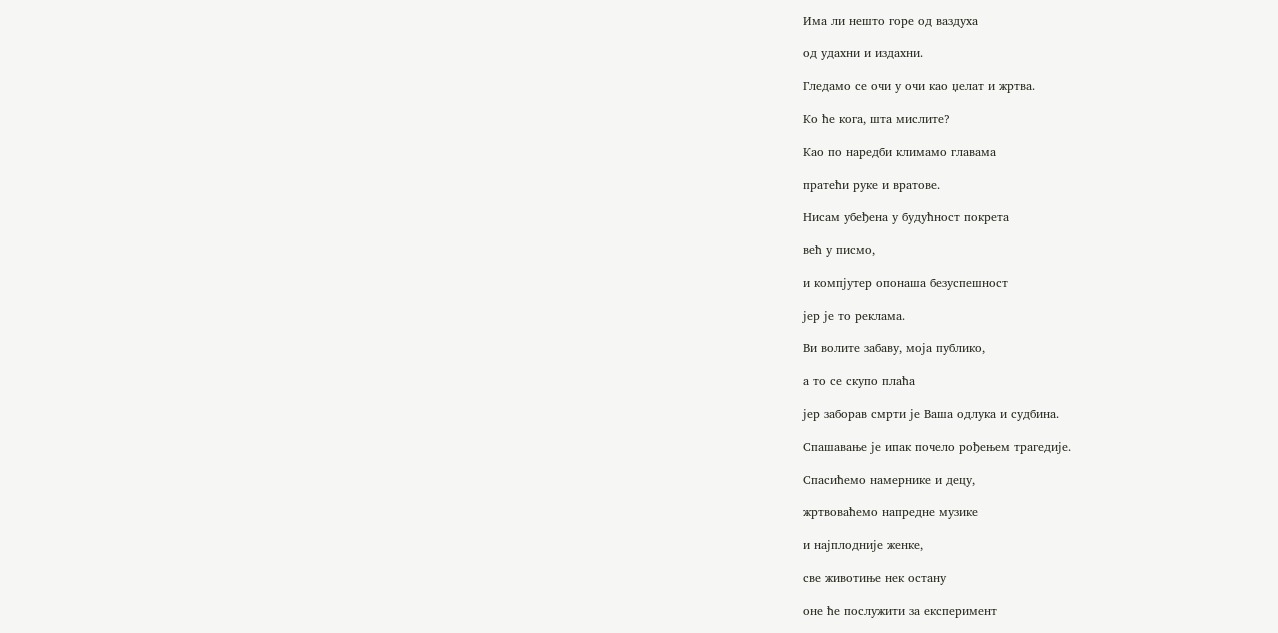Има ли нешто горе од ваздуха

од удахни и издахни.

Гледамо се очи у очи као џелат и жртва.

Ко ће кога, шта мислите?

Као по наредби климамо главама

пратећи руке и вратове.

Нисам убеђена у будућност покрета

већ у писмо,

и компјутер опонаша безуспешност

јер је то реклама.

Ви волите забаву, моја публико,

а то се скупо плаћа

јер заборав смрти је Ваша одлука и судбина.

Спашавање је ипак почело рођењем трагедије.

Спасићемо намернике и децу,

жртвоваћемо напредне музике

и најплодније женке,

све животиње нек остану

оне ће послужити за експеримент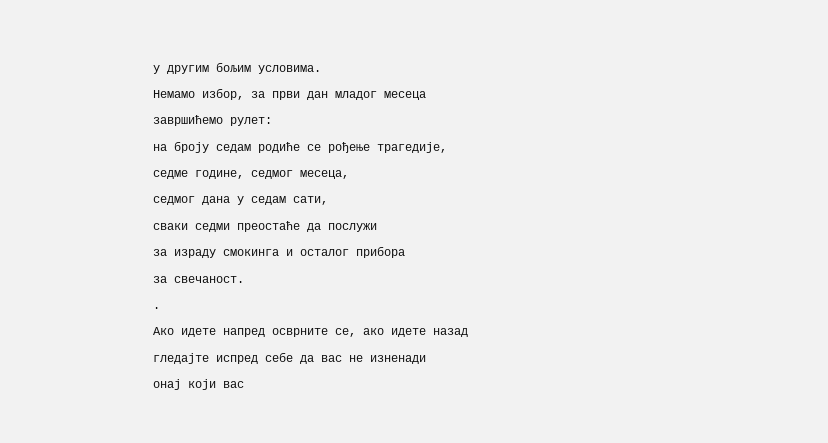у другим бољим условима.

Немамо избор, за први дан младог месеца

завршићемо рулет:

на броју седам родиће се рођење трагедије,

седме године, седмог месеца,

седмог дана у седам сати,

сваки седми преостаће да послужи

за израду смокинга и осталог прибора

за свечаност.

.

Ако идете напред осврните се, ако идете назад

гледајте испред себе да вас не изненади

онај који вас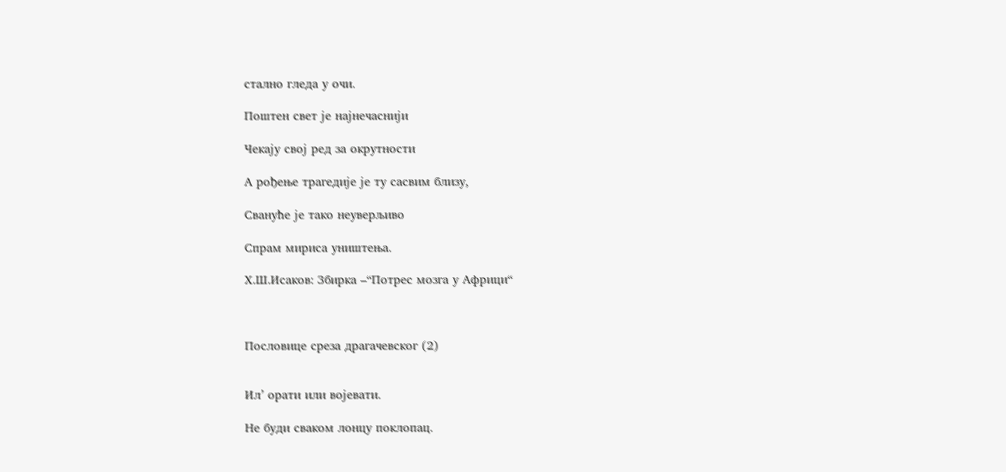стално гледа у очи.

Поштен свет је најнечаснији

Чекају свој ред за окрутности

А рођење трагедије је ту сасвим близу,

Свануће је тако неуверљиво

Спрам мириса уништења.

Х.Ш.Исаков: Збирка –“Потрес мозга у Африци“



Пословице среза драгачевског (2)


Ил’ орати или војевати.

Не буди сваком лонцу поклопац.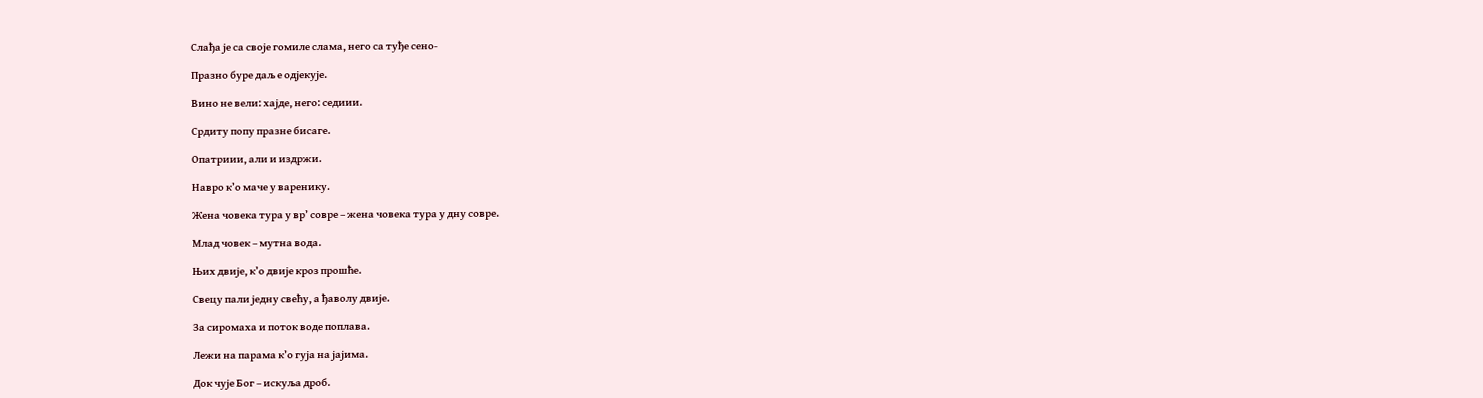Слађа је са своје гомиле слама, него са туђе сено-

Празно буре даљ е одјекује.

Вино не вели: хајде, него: седиии.

Срдиту попу празне бисаге.

Опатриии, али и издржи.

Навро к’о маче у варенику.

Жена човека тура у вр’ совре – жена човека тура у дну совре.

Млад човек – мутна вода.

Њих двије, к’о двије кроз прошће.

Свецу пали једну свећу, а ђаволу двије.

За сиромаха и поток воде поплава.

Лежи на парама к’о гуја на јајима.

Док чује Бог – искуља дроб.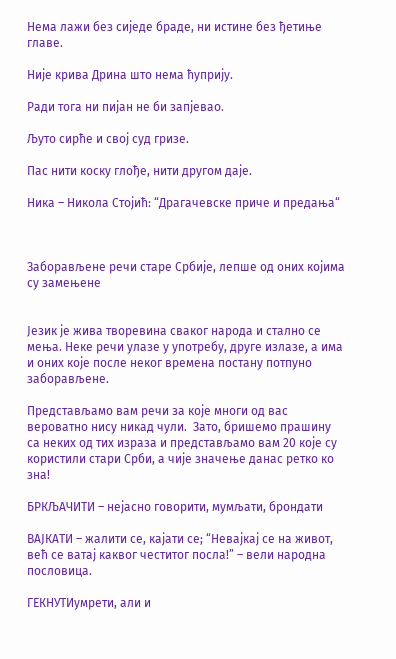Нема лажи без сиједе браде, ни истине без ђетиње главе.

Није крива Дрина што нема ћуприју.

Ради тога ни пијан не би запјевао.

Љуто сирће и свој суд гризе.

Пас нити коску глође, нити другом даје.

Ника – Никола Стојић: “Драгачевске приче и предања“



Заборављене речи старе Србије, лепше од оних којима су замењене


Језик је жива творевина сваког народа и стално се мења. Неке речи улазе у употребу, друге излазе, а има и оних које после неког времена постану потпуно заборављене.

Представљамо вам речи за које многи од вас вероватно нису никад чули.  Зато, бришемо прашину са неких од тих израза и представљамо вам 20 које су користили стари Срби, а чије значење данас ретко ко зна!

БРКЉАЧИТИ – нејасно говорити, мумљати, брондати

ВАЈКАТИ – жалити се, кајати се; “Невајкај се на живот, већ се ватај каквог честитог посла!” – вели народна пословица.

ГЕКНУТИумрети, али и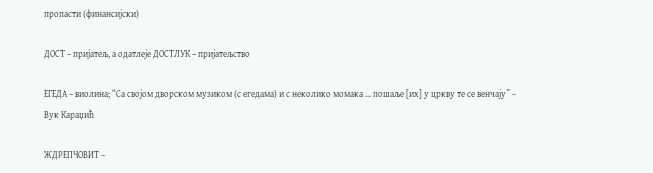пропасти (финансијски)

ДОСТ – пријатељ, а одатлеје ДОСТЛУК – пријатељство

ЕГЕДА – виолина; “Са својом дворском музиком (с егедама) и с неколико момака … пошаље [их] у цркву те се венчају” – Вук Караџић

ЖДРЕПЧОВИТ –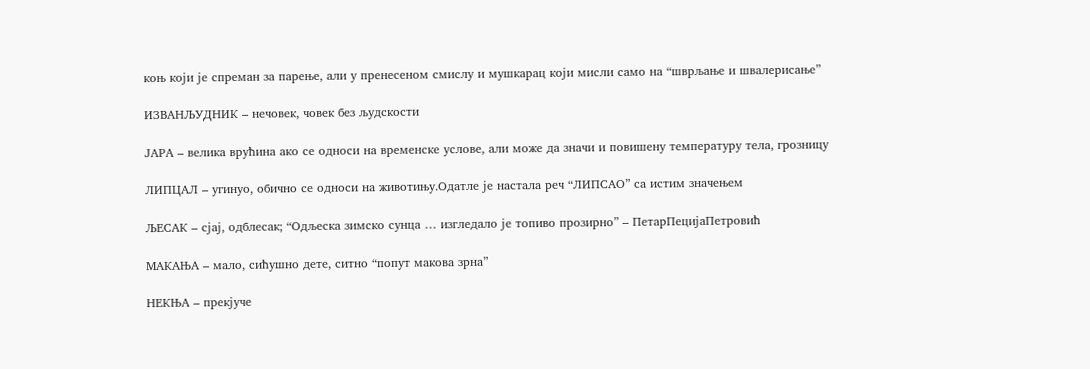коњ који је спреман за парење, али у пренесеном смислу и мушкарац који мисли само на “шврљање и швалерисање”

ИЗВАНЉУДНИК – нечовек, човек без људскости

ЈАРА – велика врућина ако се односи на временске услове, али може да значи и повишену температуру тела, грозницу

ЛИПЦАЛ – угинуо, обично се односи на животињу.Одатле је настала реч “ЛИПСАО” са истим значењем

ЉЕСАК – сјај, одблесак; “Одљеска зимско сунца … изгледало је топиво прозирно” – ПетарПецијаПетровић

МАКАЊА – мало, сићушно дете, ситно “попут макова зрна”

НЕКЊА – прекјуче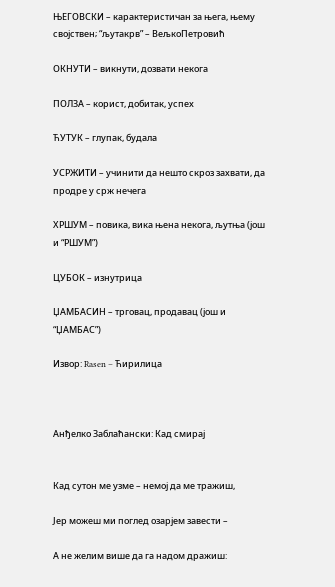ЊЕГОВСКИ – карактеристичан за њега, њему својствен; “љутакрв” – ВељкоПетровић

ОКНУТИ – викнути, дозвати некога

ПОЛЗА – корист, добитак, успех

ЋУТУК – глупак, будала

УСРЖИТИ – учинити да нешто скроз захвати, да продре у срж нечега

ХРШУМ – повика, вика њена некога, љутња (још и “РШУМ”)

ЦУБОК – изнутрица

ЏАМБАСИН – трговац, продавац (још и “ЏАМБАС”)

Извор: Rasen – Ћирилица



Анђелко Заблаћански: Кад смирај


Кад сутон ме узме – немој да ме тражиш,

Јер можеш ми поглед озарјем завести –

А не желим више да га надом дражиш: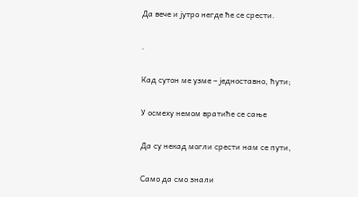Да вече и јутро негде ће се срести.

.

Кад сутон ме узме – једноставно, ћути;

У осмеху немом вратиће се сање

Да су некад могли срести нам се пути,

Само да смо знали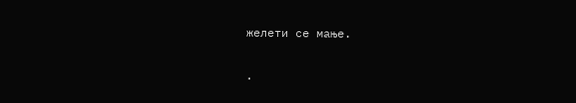желети се мање.

.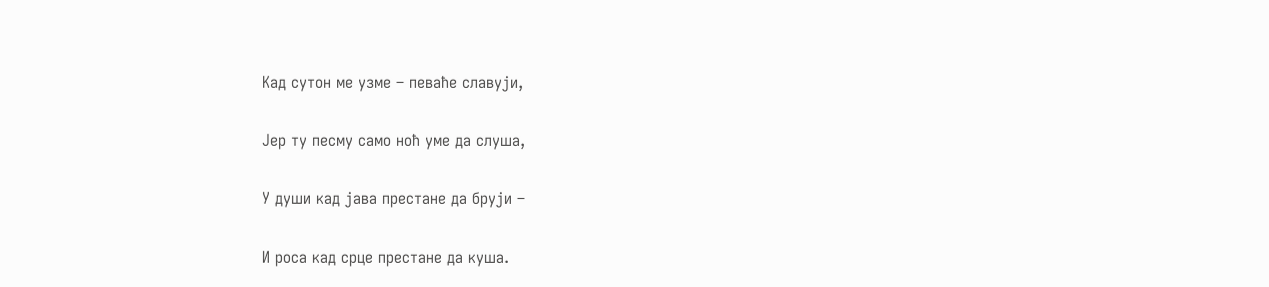Кад сутон ме узме – певаће славуји,

Јер ту песму само ноћ уме да слуша,

У души кад јава престане да бруји –

И роса кад срце престане да куша.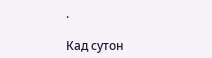.

Кад сутон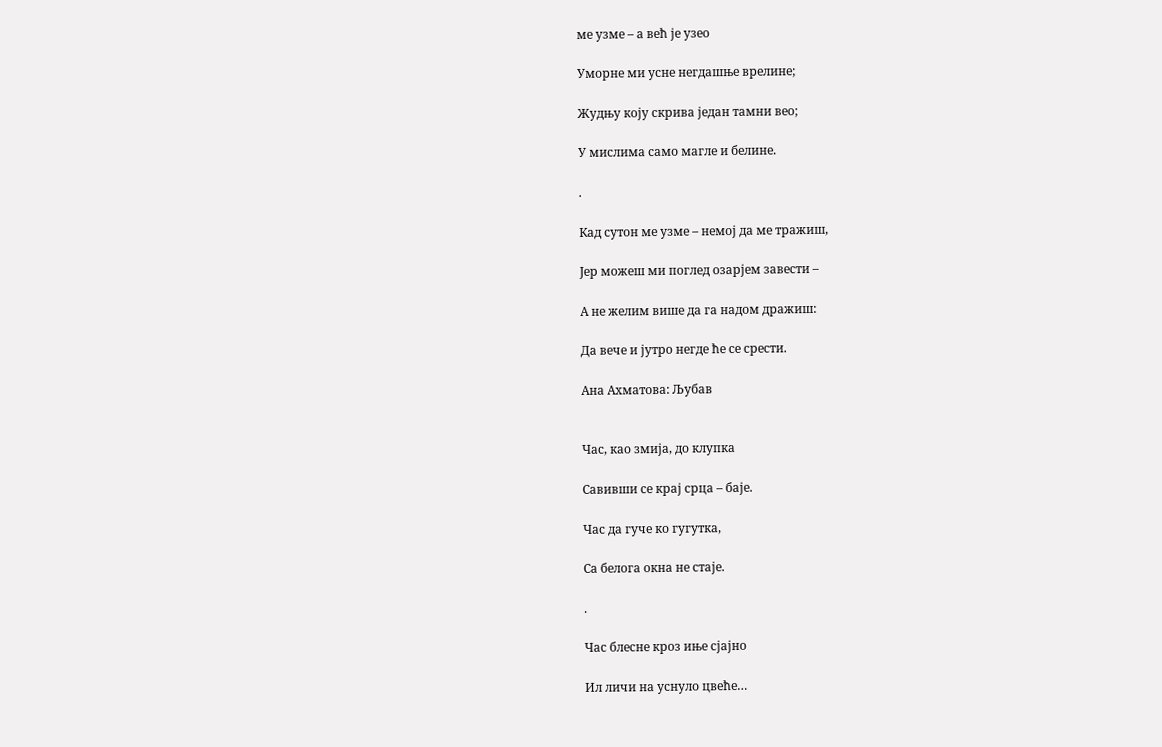ме узме – а већ је узео

Уморне ми усне негдашње врелине;

Жудњу коју скрива један тамни вео;

У мислима само магле и белине.

.

Кад сутон ме узме – немој да ме тражиш,

Јер можеш ми поглед озарјем завести –

А не желим више да га надом дражиш:

Да вече и јутро негде ће се срести.

Ана Ахматова: Љубав


Час, као змија, до клупка

Савивши се крај срца – баје.

Час да гуче ко гугутка,

Са белога окна не стаје.

.

Час блесне кроз иње сјајно

Ил личи на уснуло цвеће…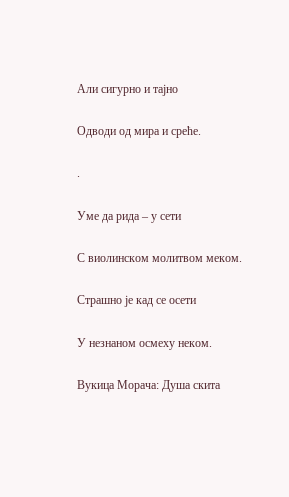Али сигурно и тајно

Одводи од мира и среће.

.

Уме да рида – у сети

С виолинском молитвом меком.

Страшно је кад се осети

У незнаном осмеху неком.

Вукица Морача: Душа скита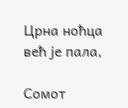Црна ноћца већ је пала,

Сомот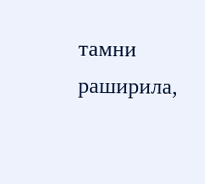тамни раширила,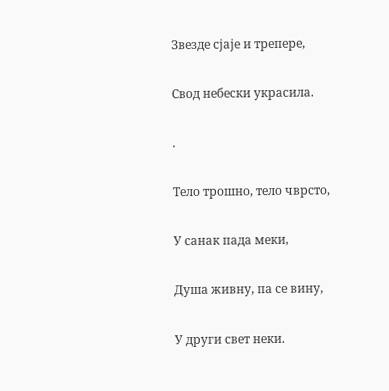Звезде сјаје и трепере,

Свод небески украсила.

.

Тело трошно, тело чврсто,

У санак пада меки,

Душа живну, па се вину,

У други свет неки.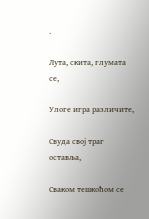.

Лута, скита, глумата се,

Улоге игра различите,

Свуда свој траг оставља,

Сваком тешкоћом се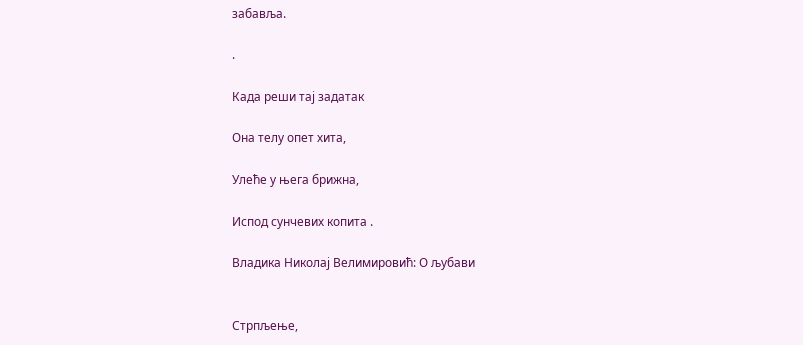забавља.

.

Када реши тај задатак

Она телу опет хита,

Улеће у њега брижна,

Испод сунчевих копита .

Владика Николај Велимировић: О љубави


Стрпљење,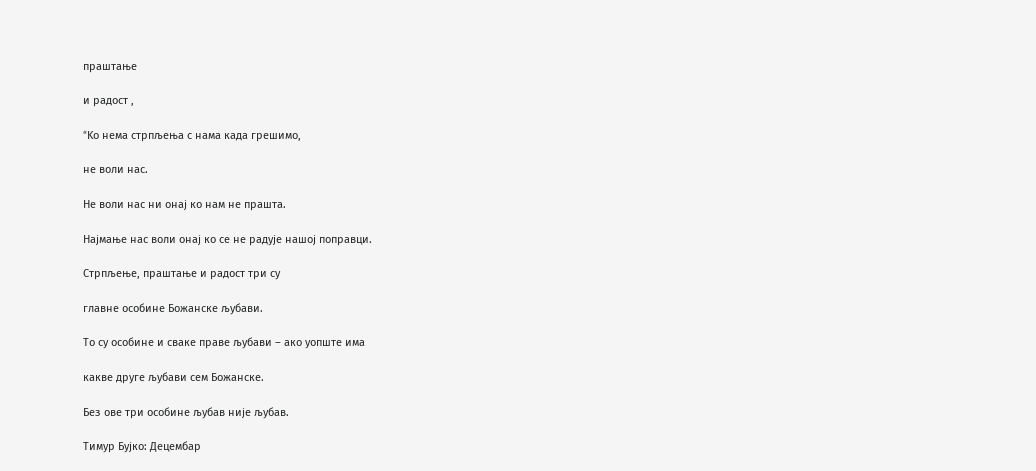праштање

и радост ,

“Kо нема стрпљења с нама када грешимо,

не воли нас.

Не воли нас ни онај ко нам не прашта.

Најмање нас воли онај ко се не радује нашој поправци.

Стрпљење, праштање и радост три су

главне особине Божанске љубави.

То су особине и сваке праве љубави – ако уопште има

какве друге љубави сем Божанске.

Без ове три особине љубав није љубав.

Тимур Бујко: Децембар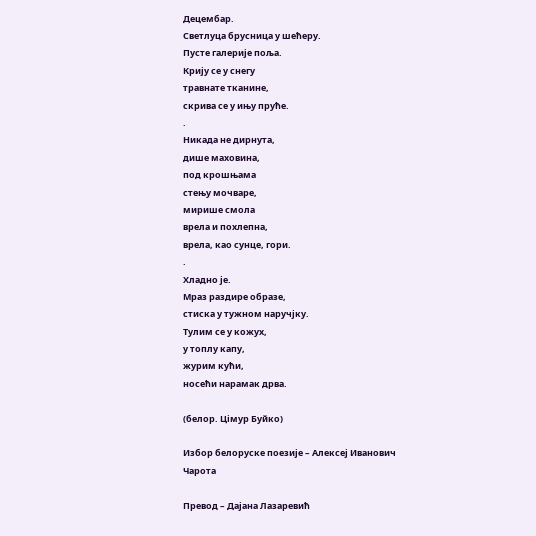Децембар.
Светлуца брусница у шећеру.
Пусте галерије поља.
Крију се у снегу
травнате тканине,
скрива се у ињу пруће.
.
Никада не дирнута,
дише маховина,
под крошњама
стењу мочваре,
мирише смола
врела и похлепна,
врела, као сунце, гори.
.
Хладно је.
Мраз раздире образе,
стиска у тужном наручјку.
Тулим се у кожух,
у топлу капу,
журим кући,
носећи нарамак дрва.

(белор. Цімур Буйко)

Избор белоруске поезије – Алексеј Иванович Чарота

Превод – Дајана Лазаревић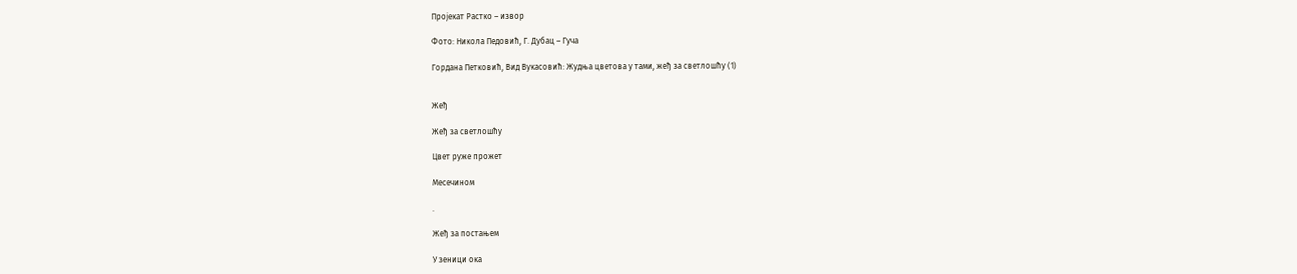Пројекат Растко – извор

Фото: Никола Педовић, Г. Дубац – Гуча

Гордана Петковић, Вид Вукасовић: Жудња цветова у тами, жеђ за светлошћу (1)


Жеђ

Жеђ за светлошћу

Цвет руже прожет

Месечином

.

Жеђ за постањем

У зеници ока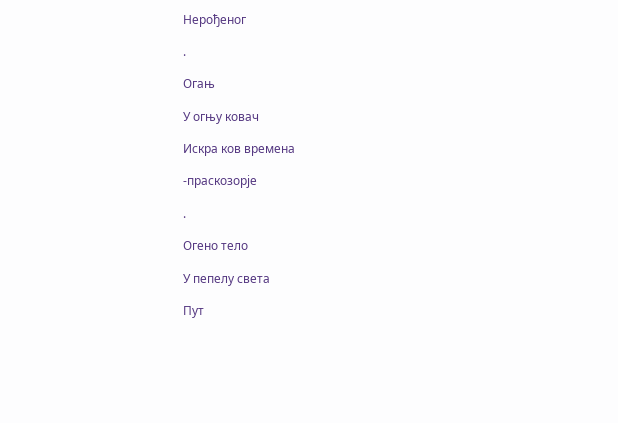Нерођеног

.

Огањ

У огњу ковач

Искра ков времена

-праскозорје

.

Огено тело

У пепелу света

Пут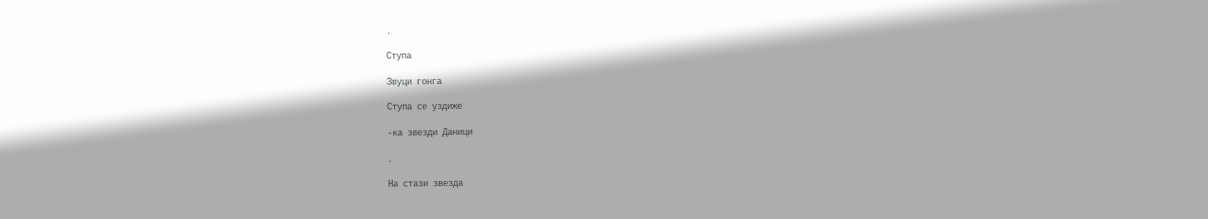.

Ступа

Звуци гонга

Ступа се уздиже

-ка звезди Даници

.

На стази звезда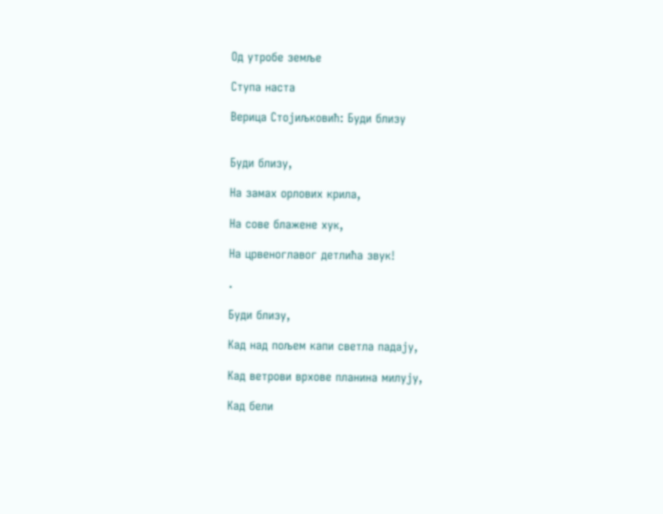Од утробе земље

Ступа наста

Верица Стојиљковић: Буди близу


Буди близу,

На замах орлових крила,

На сове блажене хук,

На црвеноглавог детлића звук!

.

Буди близу,

Кад над пољем капи светла падају,

Кад ветрови врхове планина милују,

Кад бели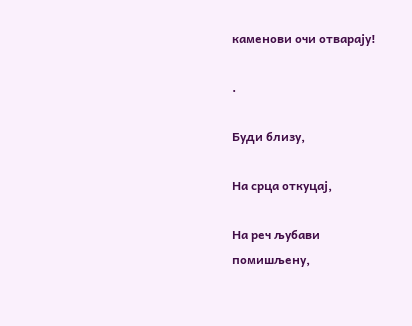каменови очи отварају!

.

Буди близу,

На срца откуцај,

На реч љубави помишљену,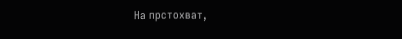На прстохват,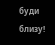буди близу!